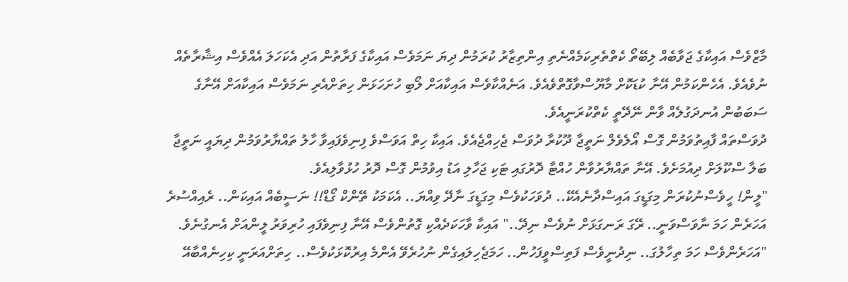މާޒްވެސް އައިކާގެ ޖަވާބެއް ލިބޭތޯ ކެތްތެރިކަމެއްނެތި އިންތިޒާރު ކުރަމުން ދިޔަ ނަމަވެސް އައިކާގެ ފަރާތުން އަދި އެކަހަލަ އެއްވެސް އިޝާރާތެއް ނުވެއެވެ. އެހެންކަމުން އޭނާ ކުޑަކޮށް މާޔޫސްވާގޮތްވެއެވެ. އަނެއްކާވެސް އައިކާއަށް ލޯބި ހުށަހަޅަން ހިތަށްއެރި ނަމަވެސް އައިކާއަށް އޭނާގެ ސަބަބުން އުނދަގުލެއް ވާން ނޭދޭތީ ކެތްކުރަނީއެވެ.
ދުވަސްތައް ފާއިތުވަމުން ގޮސް އޯލެވެލް ނަތީޖާ ދޫކުރާ ދުވަސް ޖެހިއްޖެއެވެ. އައިކާ ހިތް އަވަސްވެ ފިނިވެފައިވާ ހާލު ތައްޔާރުވަމުން ދިޔައީ ނަތީޖާ ބަލާ ސްކޫލަށް ދިއުމަށެވެ. އޭނާ ތައްޔާރުވާން ހުއްޓާ ދޮރުގައި ޓަކި ޖަހާލި އަޑު އިވުމުން ގޮސް ދޮރު ހުޅުވާލިއެވެ.
"ލީން! ހީވެސްނުކުރަން މިގަޑީގަ އައިސްދާނެއެކޭ.. ދުވަހަކުވެސް މިގަޑީގަ ނާދޭ ވިއްޔަ.. އެކަމަކު ތޭންކް ގޯޑް!! ނަސީބެއް އައިކަން.. ރެއިއްސުރެ އަހަރެން ހަމަ ނާވަސްވަނީ.. ރޭގަ ރަނގަޅަށް ނުވެސް ނިދޭ.." އައިކާ ވާހަކަދެއްކި ގޮތުންވެސް އޭނާ ފިނިވެފައި ހުރިވަރު ލީންއަށް އެނގުނެވެ.
"އަހަރެންވެސް ހަމަ ތިހާލުގަ.. ނިދުނީވެސް ފަތިސްވީފަހުން.. ހަމަޖެހިލައިގެން ނުހުރެވޭ އެންމެ އިރުކޮޅަކުވެސް.. ހިތަށްއަރަނީ ކިހިނެއްބާއޭ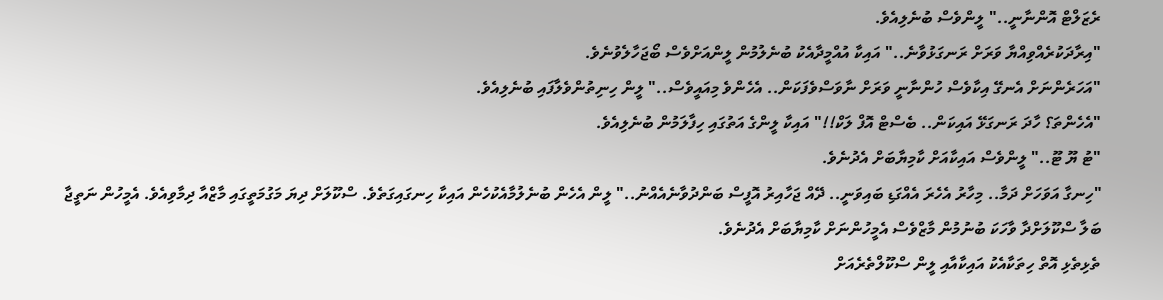ރެޒަލްޓް އޮންނާނީ.." ލީންވެސް ބުނެލިއެވެ.
"އިރާދަކުރެއްވިއްޔާ ވަރަށް ރަނގަޅުވާނެ.." އައިކާ އުއްމީދާއެކު ބުނެލުމުން ލީންއަށްވެސް ބޯޖަހާލެވުނެވެ.
"އަހަރެންނަށް އެނގޭ އިކާވެސް ހުންނާނީ ވަރަށް ނާވަސްވެފަކަން.. އެހެންވެ މިއައީވެސް.." ލީން ހިނިތުންވެލާފައި ބުނެލިއެވެ.
"އެހެންތަ؟ ހާދަ ރަނގަޅޭ އައިކަން.. ބެސްޓް އޮފް ލަކް!!" އައިކާ ލީންގެ އަތުގައި ހިފާލަމުން ބުނެލިއެވެ.
"ޓު ޔޫ ޓޫ.." ލީންވެސް އައިކާއަށް ކާމިޔާބަށް އެދުނެވެ.
"ހިނގާ އަވަހަށް ދަމާ.. މިހާރު އެހެރަ އެއްގަޑި ބައިވަނީ.. ދޭއް ޖަހާއިރު އޮފީސް ބަންދުވާނެއެއްނު.." ލީން އެހެން ބުނެލުމާއެކުހެން އައިކާ ހިނގައިގަތެވެ. ސްކޫލަށް ދިޔަ މަގުމަތީގައި މާޒްއާ ދިމާވިއެވެ. އެމީހުން ނަތީޖާ ބަލާ ސްކޫލަށްދާ ވާހަކަ ބުނުމުން މާޒްވެސް އެމީހުންނަށް ކާމިޔާބަށް އެދުނެވެ.
ތެޅިތެޅި އޮތް ހިތަކާއެކު އައިކާއާއި ލީން ސްކޫލްތެރެއަށް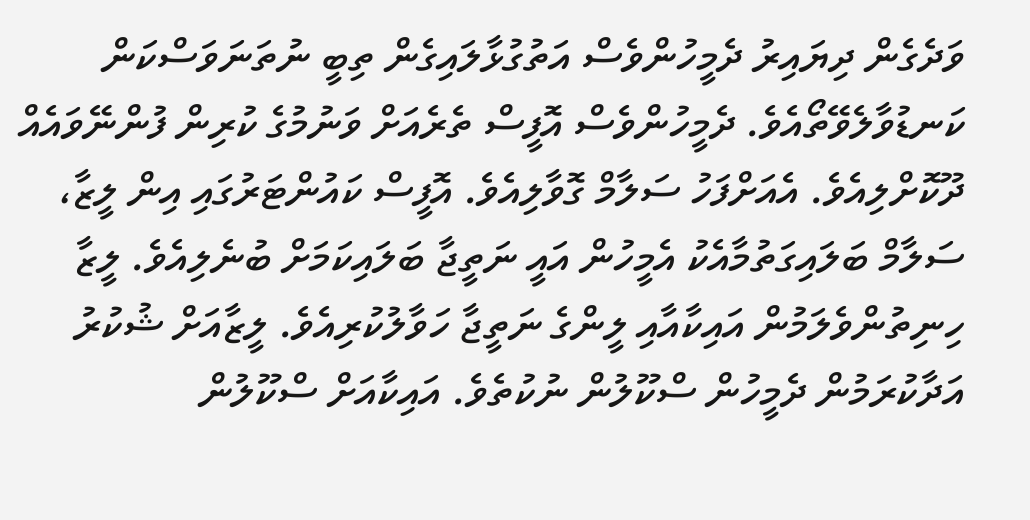ވަދެގެން ދިޔައިރު ދެމީހުންވެސް އަތުގުޅާލައިގެން ތިބީ ނުތަނަވަސްކަން ކަނޑުވާލެވޭތޯއެވެ. ދެމީހުންވެސް އޮފީސް ތެރެއަށް ވަނުމުގެ ކުރިން ފުންނޭވައެއް ދޫކޮށްލިއެވެ. އެއަށްފަހު ސަލާމް ގޮވާލިއެވެ. އޮފީސް ކައުންޓަރުގައި އިން ލީޒާ، ސަލާމް ބަލައިގަތުމާއެކު އެމީހުން އައީ ނަތީޖާ ބަލައިކަމަށް ބުނެލިއެވެ. ލީޒާ ހިނިތުންވެލަމުން އައިކާއާއި ލީންގެ ނަތީޖާ ހަވާލުކުރިއެވެ. ލީޒާއަށް ޝުކުރު އަދާކުރަމުން ދެމީހުން ސްކޫލުން ނުކުތެވެ. އައިކާއަށް ސްކޫލުން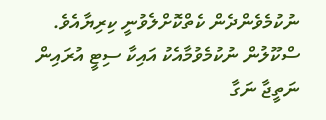ނުކުމެވެންދެން ކެތްކޮށްލެވުނީ ކިރިޔާއެވެ. ސްކޫލުން ނުކުމެވުމާއެކު އައިކާ ސިޓީ އުރައިން ނަތީޖާ ނަގާ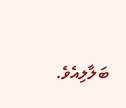ބަލާލިއެވެ.